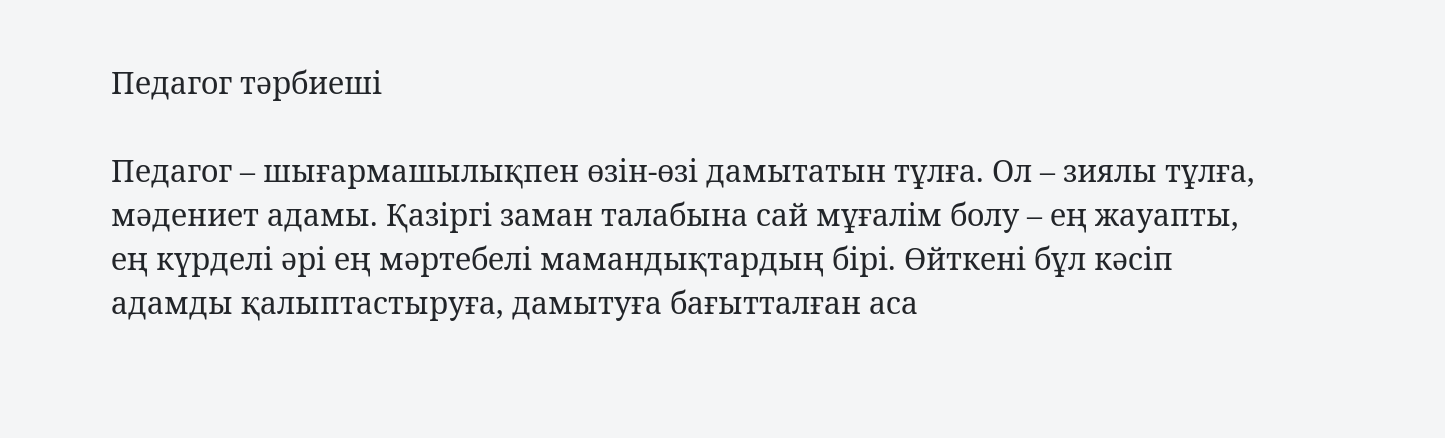Педагог тәрбиеші

Педагог – шығармашылықпен өзін-өзі дамытатын тұлға. Ол – зиялы тұлға, мәдениет адамы. Қазіргі заман талабына сай мұғалім болу – ең жауапты, ең күрделі әрі ең мәртебелі мамандықтардың бірі. Өйткені бұл кәсіп адамды қалыптастыруға, дамытуға бағытталған аса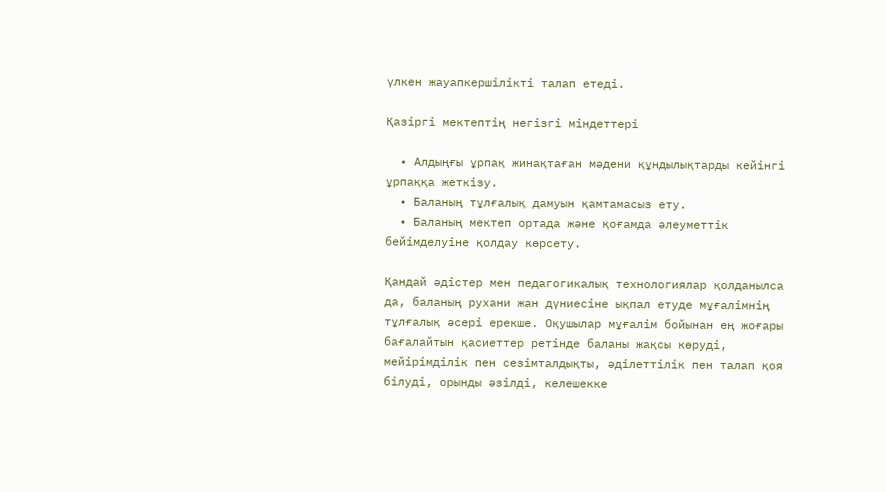үлкен жауапкершілікті талап етеді.

Қазіргі мектептің негізгі міндеттері

  • Алдыңғы ұрпақ жинақтаған мәдени құндылықтарды кейінгі ұрпаққа жеткізу.
  • Баланың тұлғалық дамуын қамтамасыз ету.
  • Баланың мектеп ортада және қоғамда әлеуметтік бейімделуіне қолдау көрсету.

Қандай әдістер мен педагогикалық технологиялар қолданылса да, баланың рухани жан дүниесіне ықпал етуде мұғалімнің тұлғалық әсері ерекше. Оқушылар мұғалім бойынан ең жоғары бағалайтын қасиеттер ретінде баланы жақсы көруді, мейірімділік пен сезімталдықты, әділеттілік пен талап қоя білуді, орынды әзілді, келешекке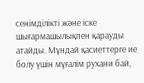сенімділікті және іске шығармашылықпен қарауды атайды. Мұндай қасиеттерге ие болу үшін мұғалім рухани бай,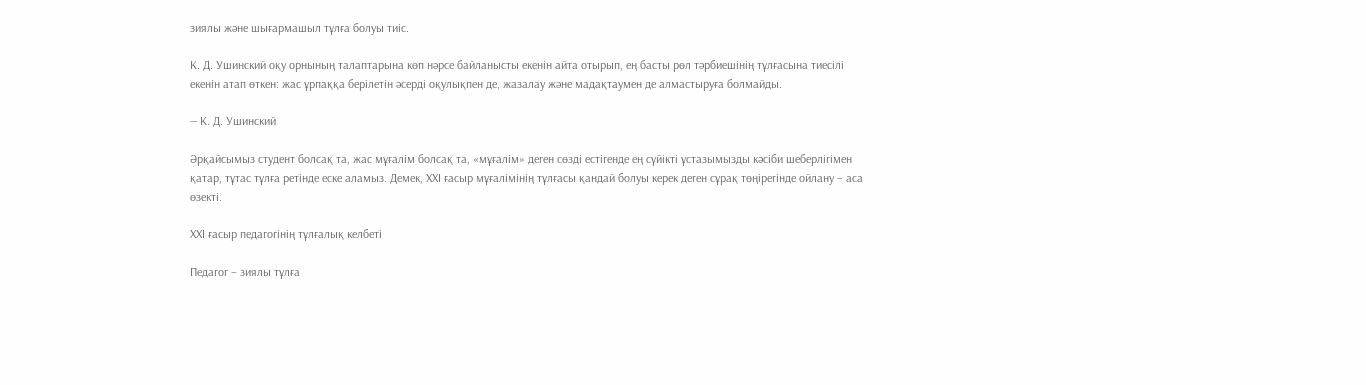зиялы және шығармашыл тұлға болуы тиіс.

К. Д. Ушинский оқу орнының талаптарына көп нәрсе байланысты екенін айта отырып, ең басты рөл тәрбиешінің тұлғасына тиесілі екенін атап өткен: жас ұрпаққа берілетін әсерді оқулықпен де, жазалау және мадақтаумен де алмастыруға болмайды.

— К. Д. Ушинский

Әрқайсымыз студент болсақ та, жас мұғалім болсақ та, «мұғалім» деген сөзді естігенде ең сүйікті ұстазымызды кәсіби шеберлігімен қатар, тұтас тұлға ретінде еске аламыз. Демек, ХХІ ғасыр мұғалімінің тұлғасы қандай болуы керек деген сұрақ төңірегінде ойлану – аса өзекті.

ХХІ ғасыр педагогінің тұлғалық келбеті

Педагог – зиялы тұлға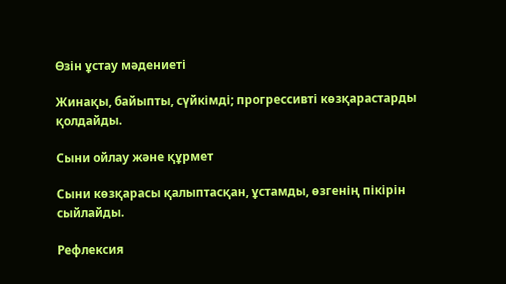Өзін ұстау мәдениеті

Жинақы, байыпты, сүйкімді; прогрессивті көзқарастарды қолдайды.

Сыни ойлау және құрмет

Сыни көзқарасы қалыптасқан, ұстамды, өзгенің пікірін сыйлайды.

Рефлексия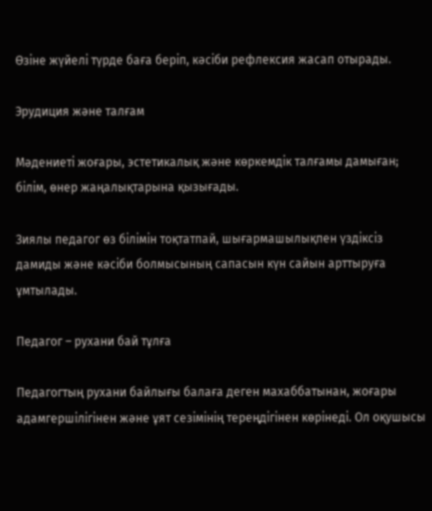Өзіне жүйелі түрде баға беріп, кәсіби рефлексия жасап отырады.

Эрудиция және талғам

Мәдениеті жоғары, эстетикалық және көркемдік талғамы дамыған; білім, өнер жаңалықтарына қызығады.

Зиялы педагог өз білімін тоқтатпай, шығармашылықпен үздіксіз дамиды және кәсіби болмысының сапасын күн сайын арттыруға ұмтылады.

Педагог – рухани бай тұлға

Педагогтың рухани байлығы балаға деген махаббатынан, жоғары адамгершілігінен және ұят сезімінің тереңдігінен көрінеді. Ол оқушысы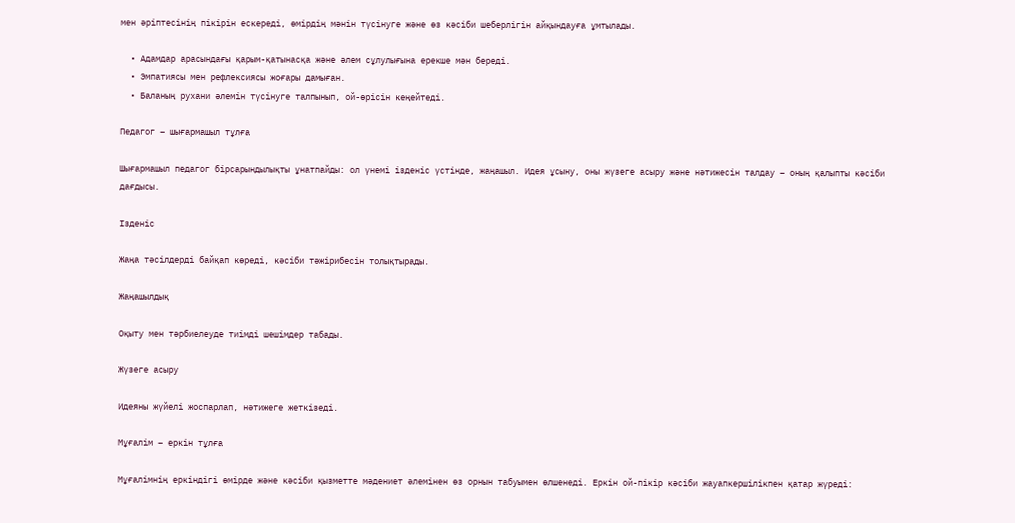мен әріптесінің пікірін ескереді, өмірдің мәнін түсінуге және өз кәсіби шеберлігін айқындауға ұмтылады.

  • Адамдар арасындағы қарым-қатынасқа және әлем сұлулығына ерекше мән береді.
  • Эмпатиясы мен рефлексиясы жоғары дамыған.
  • Баланың рухани әлемін түсінуге талпынып, ой-өрісін кеңейтеді.

Педагог – шығармашыл тұлға

Шығармашыл педагог бірсарындылықты ұнатпайды: ол үнемі ізденіс үстінде, жаңашыл. Идея ұсыну, оны жүзеге асыру және нәтижесін талдау – оның қалыпты кәсіби дағдысы.

Ізденіс

Жаңа тәсілдерді байқап көреді, кәсіби тәжірибесін толықтырады.

Жаңашылдық

Оқыту мен тәрбиелеуде тиімді шешімдер табады.

Жүзеге асыру

Идеяны жүйелі жоспарлап, нәтижеге жеткізеді.

Мұғалім – еркін тұлға

Мұғалімнің еркіндігі өмірде және кәсіби қызметте мәдениет әлемінен өз орнын табуымен өлшенеді. Еркін ой-пікір кәсіби жауапкершілікпен қатар жүреді: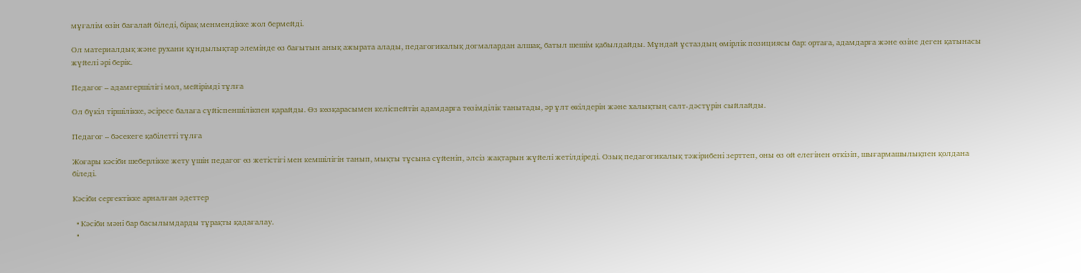мұғалім өзін бағалай біледі, бірақ менмендікке жол бермейді.

Ол материалдық және рухани құндылықтар әлемінде өз бағытын анық ажырата алады, педагогикалық догмалардан алшақ, батыл шешім қабылдайды. Мұндай ұстаздың өмірлік позициясы бар: ортаға, адамдарға және өзіне деген қатынасы жүйелі әрі берік.

Педагог – адамгершілігі мол, мейірімді тұлға

Ол бүкіл тіршілікке, әсіресе балаға сүйіспеншілікпен қарайды. Өз көзқарасымен келіспейтін адамдарға төзімділік танытады, әр ұлт өкілдерін және халықтың салт-дәстүрін сыйлайды.

Педагог – бәсекеге қабілетті тұлға

Жоғары кәсіби шеберлікке жету үшін педагог өз жетістігі мен кемшілігін танып, мықты тұсына сүйеніп, әлсіз жақтарын жүйелі жетілдіреді. Озық педагогикалық тәжірибені зерттеп, оны өз ой елегінен өткізіп, шығармашылықпен қолдана біледі.

Кәсіби сергектікке арналған әдеттер

  • Кәсіби мәні бар басылымдарды тұрақты қадағалау.
  •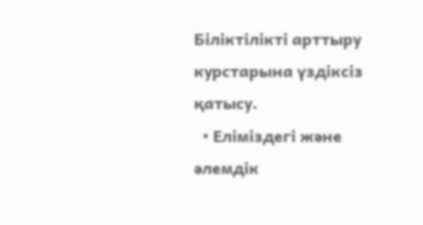Біліктілікті арттыру курстарына үздіксіз қатысу.
  • Еліміздегі және әлемдік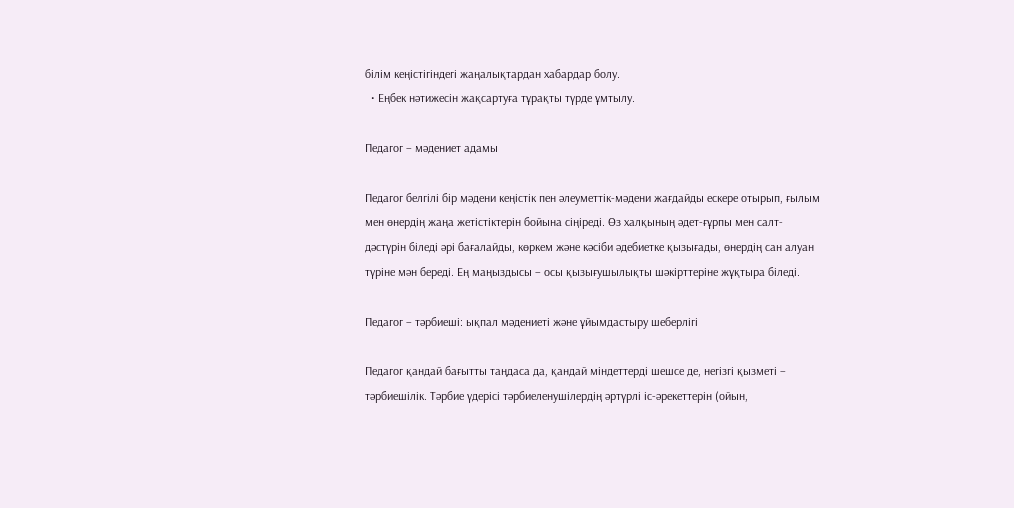білім кеңістігіндегі жаңалықтардан хабардар болу.
  • Еңбек нәтижесін жақсартуға тұрақты түрде ұмтылу.

Педагог – мәдениет адамы

Педагог белгілі бір мәдени кеңістік пен әлеуметтік-мәдени жағдайды ескере отырып, ғылым мен өнердің жаңа жетістіктерін бойына сіңіреді. Өз халқының әдет-ғұрпы мен салт-дәстүрін біледі әрі бағалайды, көркем және кәсіби әдебиетке қызығады, өнердің сан алуан түріне мән береді. Ең маңыздысы – осы қызығушылықты шәкірттеріне жұқтыра біледі.

Педагог – тәрбиеші: ықпал мәдениеті және ұйымдастыру шеберлігі

Педагог қандай бағытты таңдаса да, қандай міндеттерді шешсе де, негізгі қызметі – тәрбиешілік. Тәрбие үдерісі тәрбиеленушілердің әртүрлі іс-әрекеттерін (ойын,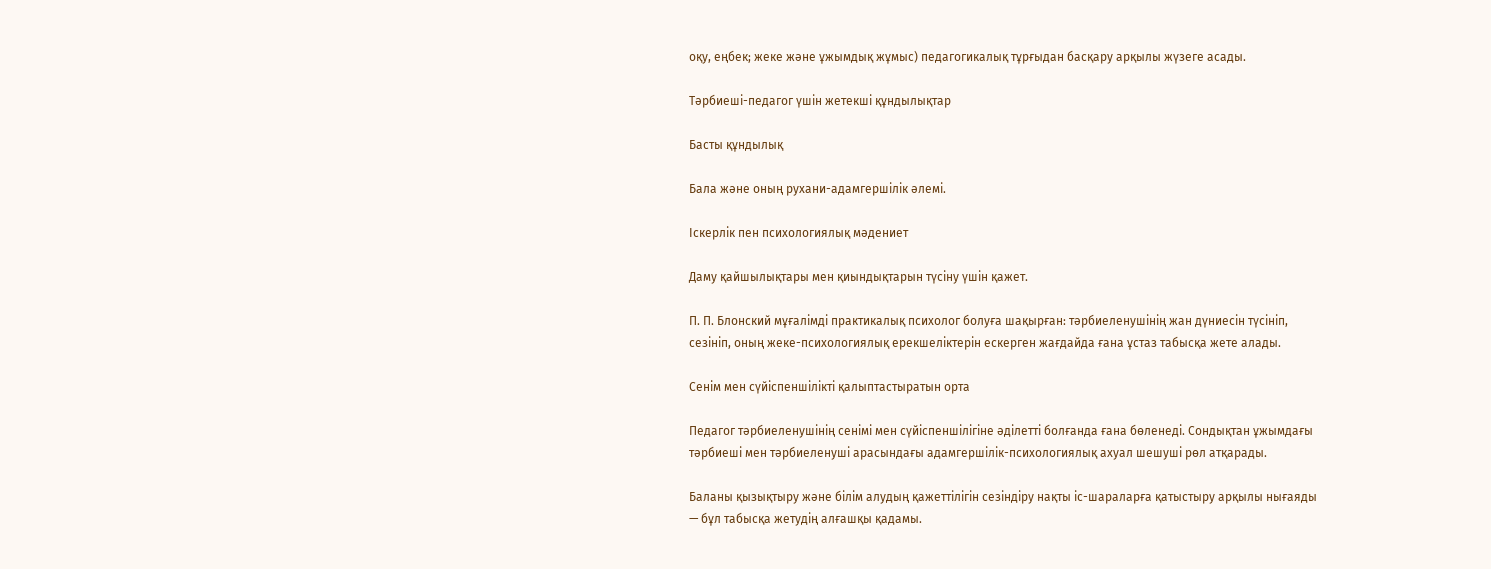оқу, еңбек; жеке және ұжымдық жұмыс) педагогикалық тұрғыдан басқару арқылы жүзеге асады.

Тәрбиеші-педагог үшін жетекші құндылықтар

Басты құндылық

Бала және оның рухани-адамгершілік әлемі.

Іскерлік пен психологиялық мәдениет

Даму қайшылықтары мен қиындықтарын түсіну үшін қажет.

П. П. Блонский мұғалімді практикалық психолог болуға шақырған: тәрбиеленушінің жан дүниесін түсініп, сезініп, оның жеке-психологиялық ерекшеліктерін ескерген жағдайда ғана ұстаз табысқа жете алады.

Сенім мен сүйіспеншілікті қалыптастыратын орта

Педагог тәрбиеленушінің сенімі мен сүйіспеншілігіне әділетті болғанда ғана бөленеді. Сондықтан ұжымдағы тәрбиеші мен тәрбиеленуші арасындағы адамгершілік-психологиялық ахуал шешуші рөл атқарады.

Баланы қызықтыру және білім алудың қажеттілігін сезіндіру нақты іс-шараларға қатыстыру арқылы нығаяды — бұл табысқа жетудің алғашқы қадамы.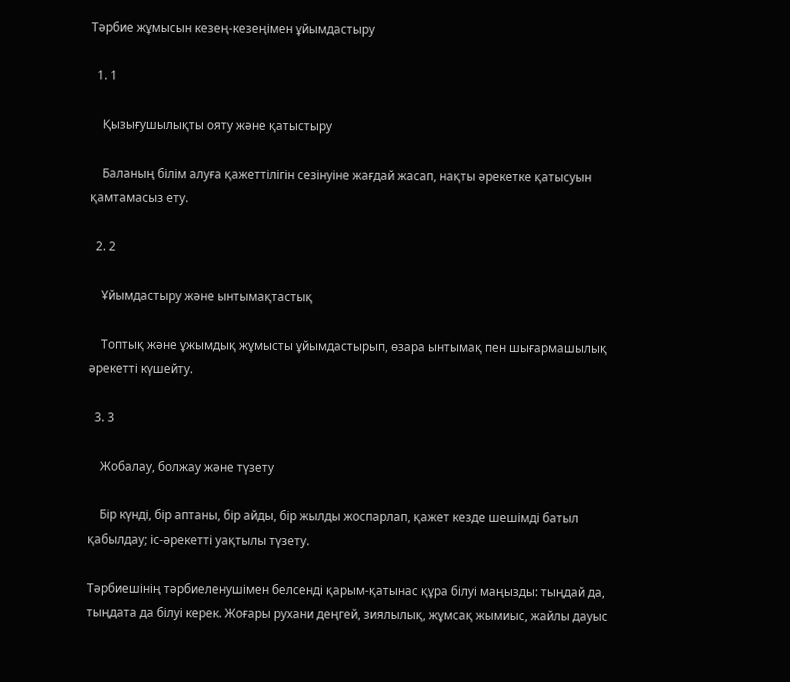Тәрбие жұмысын кезең-кезеңімен ұйымдастыру

  1. 1

    Қызығушылықты ояту және қатыстыру

    Баланың білім алуға қажеттілігін сезінуіне жағдай жасап, нақты әрекетке қатысуын қамтамасыз ету.

  2. 2

    Ұйымдастыру және ынтымақтастық

    Топтық және ұжымдық жұмысты ұйымдастырып, өзара ынтымақ пен шығармашылық әрекетті күшейту.

  3. 3

    Жобалау, болжау және түзету

    Бір күнді, бір аптаны, бір айды, бір жылды жоспарлап, қажет кезде шешімді батыл қабылдау; іс-әрекетті уақтылы түзету.

Тәрбиешінің тәрбиеленушімен белсенді қарым-қатынас құра білуі маңызды: тыңдай да, тыңдата да білуі керек. Жоғары рухани деңгей, зиялылық, жұмсақ жымиыс, жайлы дауыс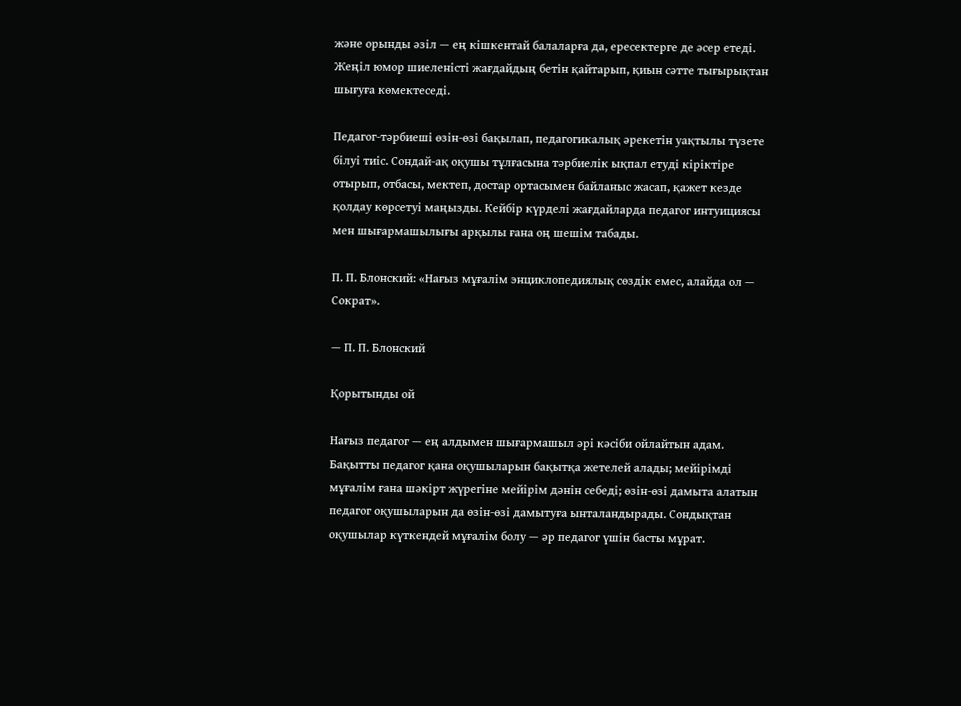және орынды әзіл — ең кішкентай балаларға да, ересектерге де әсер етеді. Жеңіл юмор шиеленісті жағдайдың бетін қайтарып, қиын сәтте тығырықтан шығуға көмектеседі.

Педагог-тәрбиеші өзін-өзі бақылап, педагогикалық әрекетін уақтылы түзете білуі тиіс. Сондай-ақ оқушы тұлғасына тәрбиелік ықпал етуді кіріктіре отырып, отбасы, мектеп, достар ортасымен байланыс жасап, қажет кезде қолдау көрсетуі маңызды. Кейбір күрделі жағдайларда педагог интуициясы мен шығармашылығы арқылы ғана оң шешім табады.

П. П. Блонский: «Нағыз мұғалім энциклопедиялық сөздік емес, алайда ол — Сократ».

— П. П. Блонский

Қорытынды ой

Нағыз педагог — ең алдымен шығармашыл әрі кәсіби ойлайтын адам. Бақытты педагог қана оқушыларын бақытқа жетелей алады; мейірімді мұғалім ғана шәкірт жүрегіне мейірім дәнін себеді; өзін-өзі дамыта алатын педагог оқушыларын да өзін-өзі дамытуға ынталандырады. Сондықтан оқушылар күткендей мұғалім болу — әр педагог үшін басты мұрат.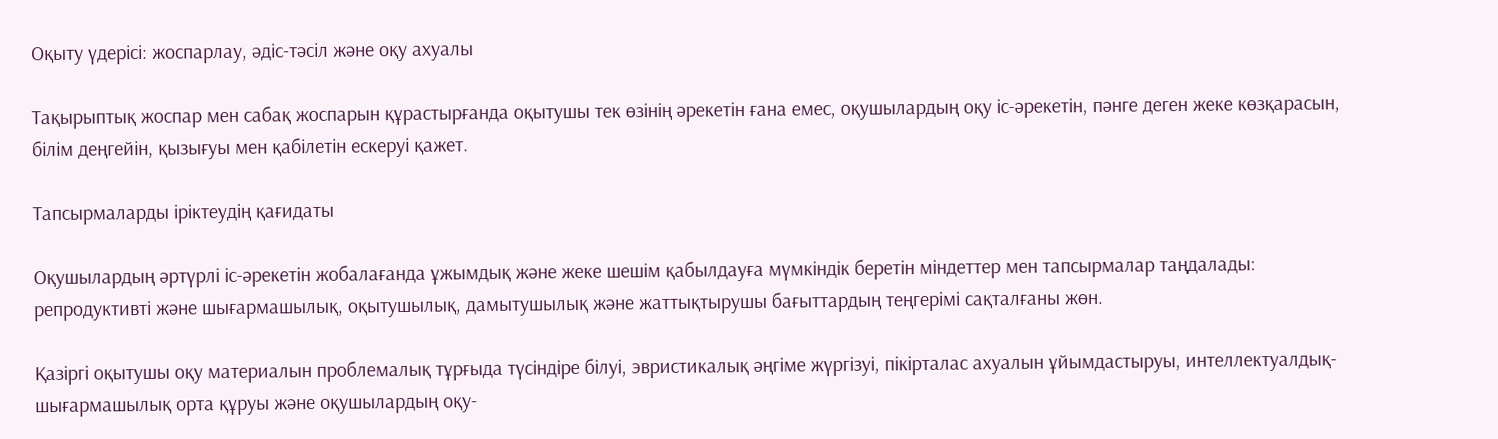Оқыту үдерісі: жоспарлау, әдіс-тәсіл және оқу ахуалы

Тақырыптық жоспар мен сабақ жоспарын құрастырғанда оқытушы тек өзінің әрекетін ғана емес, оқушылардың оқу іс-әрекетін, пәнге деген жеке көзқарасын, білім деңгейін, қызығуы мен қабілетін ескеруі қажет.

Тапсырмаларды іріктеудің қағидаты

Оқушылардың әртүрлі іс-әрекетін жобалағанда ұжымдық және жеке шешім қабылдауға мүмкіндік беретін міндеттер мен тапсырмалар таңдалады: репродуктивті және шығармашылық, оқытушылық, дамытушылық және жаттықтырушы бағыттардың теңгерімі сақталғаны жөн.

Қазіргі оқытушы оқу материалын проблемалық тұрғыда түсіндіре білуі, эвристикалық әңгіме жүргізуі, пікірталас ахуалын ұйымдастыруы, интеллектуалдық-шығармашылық орта құруы және оқушылардың оқу-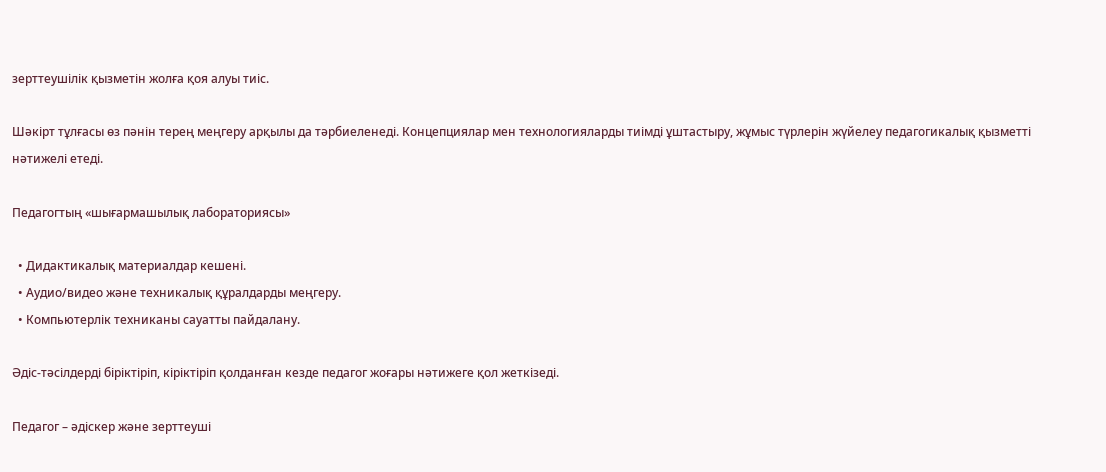зерттеушілік қызметін жолға қоя алуы тиіс.

Шәкірт тұлғасы өз пәнін терең меңгеру арқылы да тәрбиеленеді. Концепциялар мен технологияларды тиімді ұштастыру, жұмыс түрлерін жүйелеу педагогикалық қызметті нәтижелі етеді.

Педагогтың «шығармашылық лабораториясы»

  • Дидактикалық материалдар кешені.
  • Аудио/видео және техникалық құралдарды меңгеру.
  • Компьютерлік техниканы сауатты пайдалану.

Әдіс-тәсілдерді біріктіріп, кіріктіріп қолданған кезде педагог жоғары нәтижеге қол жеткізеді.

Педагог – әдіскер және зерттеуші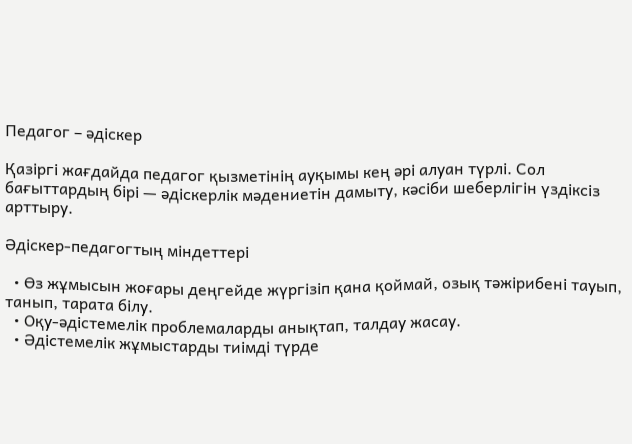Педагог – әдіскер

Қазіргі жағдайда педагог қызметінің ауқымы кең әрі алуан түрлі. Сол бағыттардың бірі — әдіскерлік мәдениетін дамыту, кәсіби шеберлігін үздіксіз арттыру.

Әдіскер-педагогтың міндеттері

  • Өз жұмысын жоғары деңгейде жүргізіп қана қоймай, озық тәжірибені тауып, танып, тарата білу.
  • Оқу-әдістемелік проблемаларды анықтап, талдау жасау.
  • Әдістемелік жұмыстарды тиімді түрде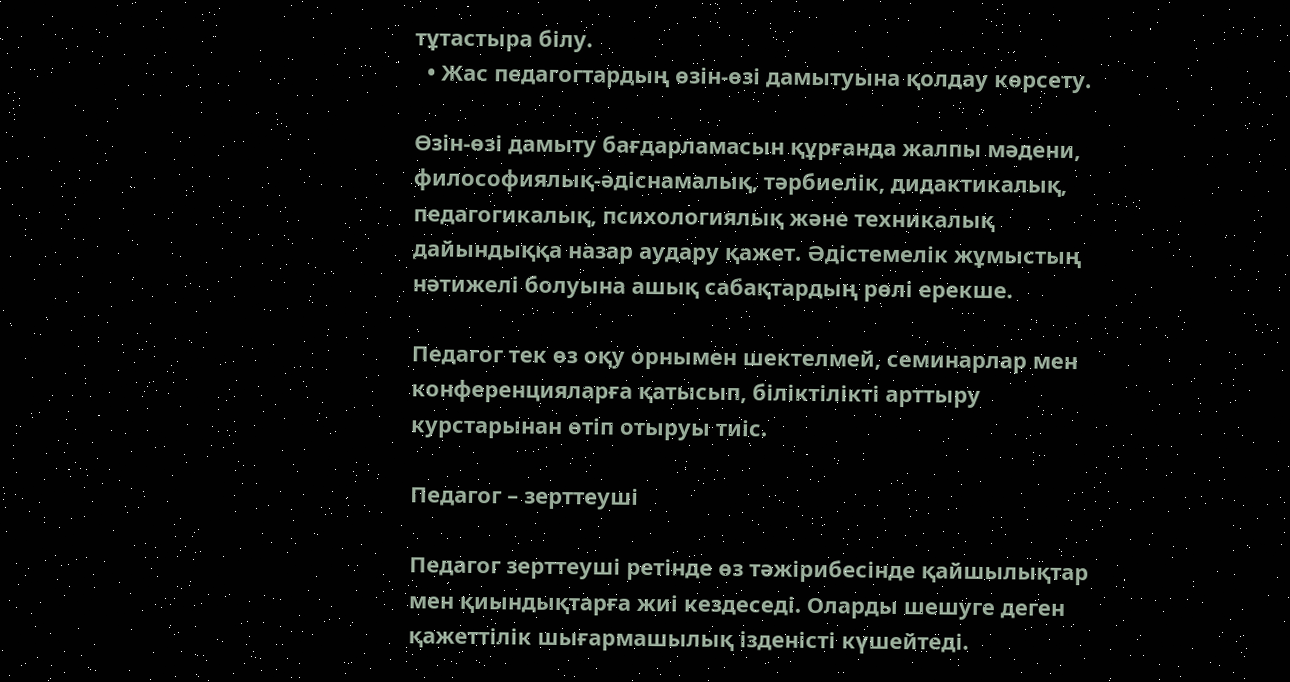тұтастыра білу.
  • Жас педагогтардың өзін-өзі дамытуына қолдау көрсету.

Өзін-өзі дамыту бағдарламасын құрғанда жалпы мәдени, философиялық-әдіснамалық, тәрбиелік, дидактикалық, педагогикалық, психологиялық және техникалық дайындыққа назар аудару қажет. Әдістемелік жұмыстың нәтижелі болуына ашық сабақтардың рөлі ерекше.

Педагог тек өз оқу орнымен шектелмей, семинарлар мен конференцияларға қатысып, біліктілікті арттыру курстарынан өтіп отыруы тиіс.

Педагог – зерттеуші

Педагог зерттеуші ретінде өз тәжірибесінде қайшылықтар мен қиындықтарға жиі кездеседі. Оларды шешуге деген қажеттілік шығармашылық ізденісті күшейтеді.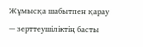Жұмысқа шабытпен қарау — зерттеушіліктің басты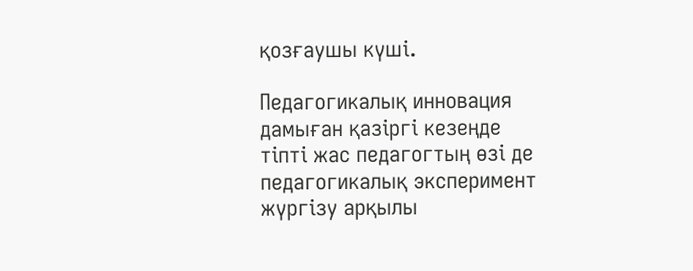қозғаушы күші.

Педагогикалық инновация дамыған қазіргі кезеңде тіпті жас педагогтың өзі де педагогикалық эксперимент жүргізу арқылы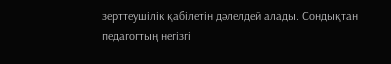зерттеушілік қабілетін дәлелдей алады. Сондықтан педагогтың негізгі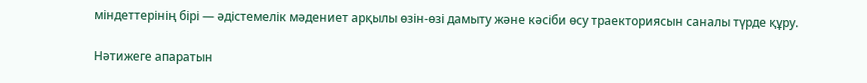міндеттерінің бірі — әдістемелік мәдениет арқылы өзін-өзі дамыту және кәсіби өсу траекториясын саналы түрде құру.

Нәтижеге апаратын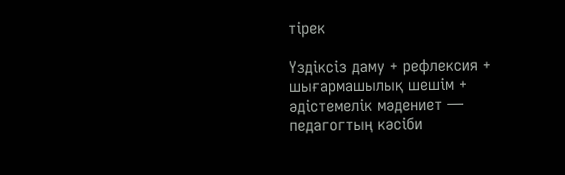тірек

Үздіксіз даму + рефлексия + шығармашылық шешім + әдістемелік мәдениет — педагогтың кәсіби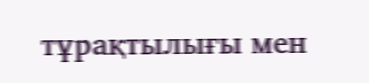тұрақтылығы мен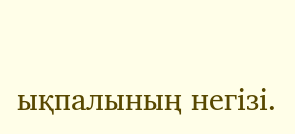ықпалының негізі.